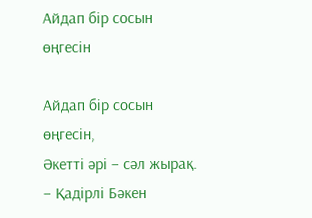Айдап бір сосын өңгесін

Айдап бір сосын өңгесін,
Әкетті әрі – сәл жырақ.
– Қадірлі Бәкен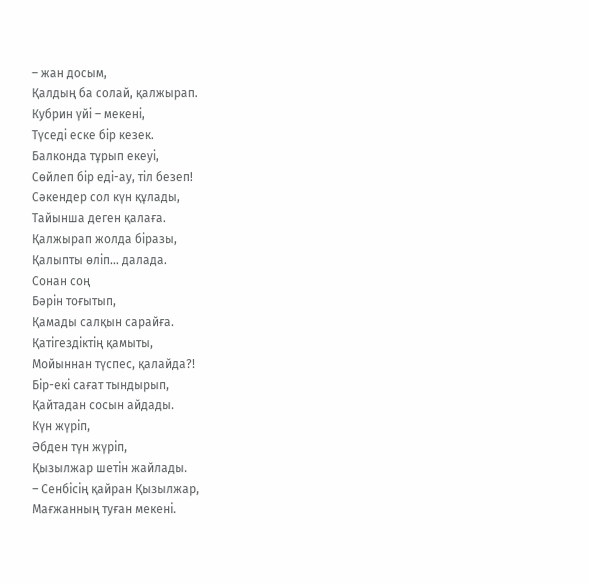– жан досым,
Қалдың ба солай, қалжырап.
Кубрин үйі – мекені,
Түседі еске бір кезек.
Балконда тұрып екеуі,
Сөйлеп бір еді-ау, тіл безеп!
Сәкендер сол күн құлады,
Тайынша деген қалаға.
Қалжырап жолда біразы,
Қалыпты өліп… далада.
Сонан соң
Бәрін тоғытып,
Қамады салқын сарайға.
Қатігездіктің қамыты,
Мойыннан түспес, қалайда?!
Бір-екі сағат тындырып,
Қайтадан сосын айдады.
Күн жүріп,
Әбден түн жүріп,
Қызылжар шетін жайлады.
– Сенбісің қайран Қызылжар,
Мағжанның туған мекені.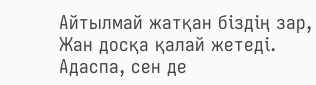Айтылмай жатқан біздің зар,
Жан досқа қалай жетеді.
Адаспа, сен де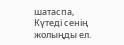шатаспа,
Күтеді сенің жолыңды ел.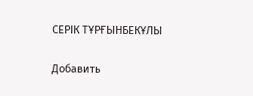СЕРІК ТҰРҒЫНБЕКҰЛЫ

Добавить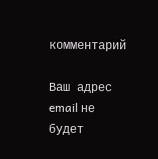комментарий

Ваш адрес email не будет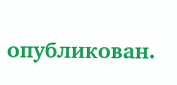опубликован.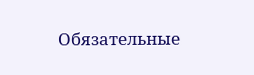Обязательные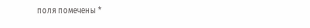поля помечены *